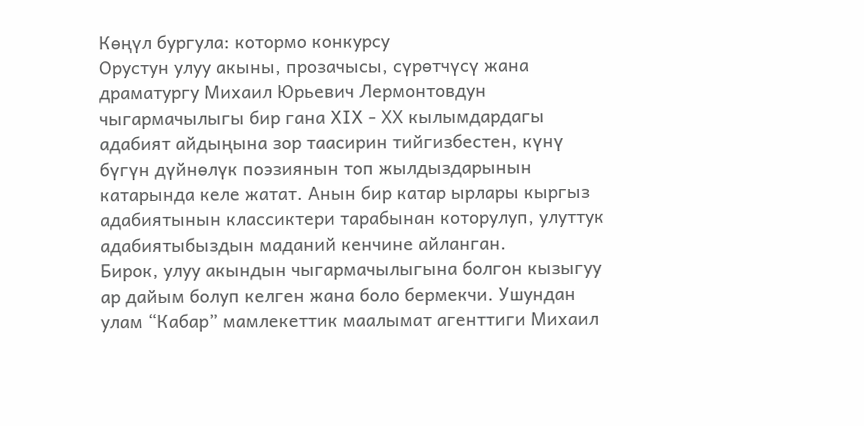Көңүл бургула: котормо конкурсу
Орустун улуу акыны, прозачысы, сүрөтчүсү жана драматургу Михаил Юрьевич Лермонтовдун чыгармачылыгы бир гана ХIX - XX кылымдардагы адабият айдыңына зор таасирин тийгизбестен, күнү бүгүн дүйнөлүк поэзиянын топ жылдыздарынын катарында келе жатат. Анын бир катар ырлары кыргыз адабиятынын классиктери тарабынан которулуп, улуттук адабиятыбыздын маданий кенчине айланган.
Бирок, улуу акындын чыгармачылыгына болгон кызыгуу ар дайым болуп келген жана боло бермекчи. Ушундан улам “Кабар” мамлекеттик маалымат агенттиги Михаил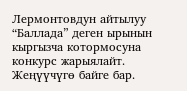Лермонтовдун айтылуу “Баллада” деген ырынын кыргызча котормосуна конкурс жарыялайт. Жеңүүчүгө байге бар.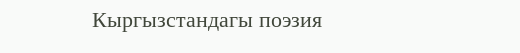Кыргызстандагы поэзия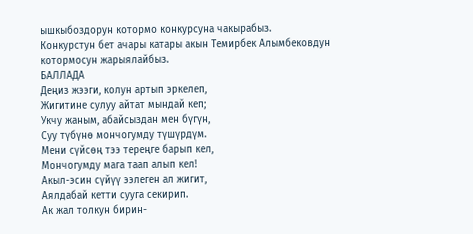ышкыбоздорун котормо конкурсуна чакырабыз.
Конкурстун бет ачары катары акын Темирбек Алымбековдун котормосун жарыялайбыз.
БАЛЛАДА
Деңиз жээги, колун артып эркелеп,
Жигитине сулуу айтат мындай кеп;
Укчу жаным, абайсыздан мен бүгүн,
Суу түбүнө мончогумду түшүрдүм.
Мени сүйсөң тээ тереңге барып кел,
Мончогумду мага таап алып кел!
Акыл-эсин сүйүү ээлеген ал жигит,
Аялдабай кетти сууга секирип.
Ак жал толкун бирин-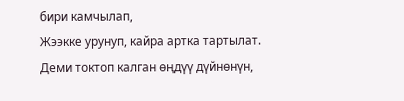бири камчылап,
Жээкке урунуп, кайра артка тартылат.
Деми токтоп калган өңдүү дүйнөнүн,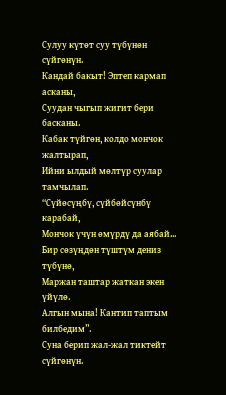Сулуу күтөт суу түбүнөн сүйгөнүн.
Кандай бакыт! Эптеп кармап асканы,
Суудан чыгып жигит бери басканы.
Кабак түйгөн, колдо мончок жалтырап,
Ийни ылдый мөлтүр суулар тамчылап.
“Сүйөсүңбү, сүйбөйсүнбү карабай,
Мончок үчүн өмүрдү да аябай...
Бир сөзүңдөн түштүм дениз түбүнө,
Маржан таштар жаткан экен үйүлө.
Алгын мына! Кантип таптым билбедим”.
Суна берип жал-жал тиктейт сүйгөнүн.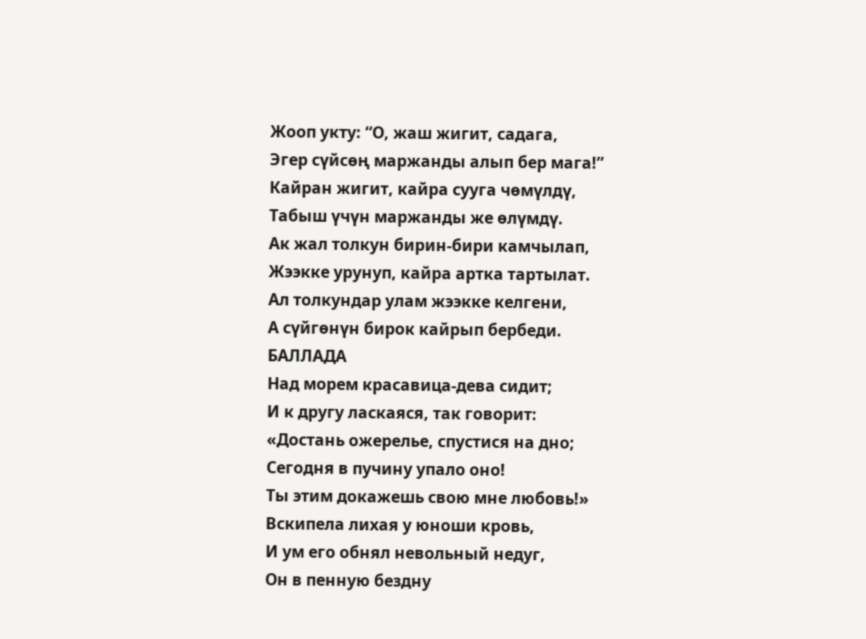Жооп укту: “О, жаш жигит, садага,
Эгер сүйсөң маржанды алып бер мага!”
Кайран жигит, кайра сууга чөмүлдү,
Табыш үчүн маржанды же өлүмдү.
Ак жал толкун бирин-бири камчылап,
Жээкке урунуп, кайра артка тартылат.
Ал толкундар улам жээкке келгени,
А сүйгөнүн бирок кайрып бербеди.
БАЛЛАДА
Над морем красавица-дева сидит;
И к другу ласкаяся, так говорит:
«Достань ожерелье, спустися на дно;
Сегодня в пучину упало оно!
Ты этим докажешь свою мне любовь!»
Вскипела лихая у юноши кровь,
И ум его обнял невольный недуг,
Он в пенную бездну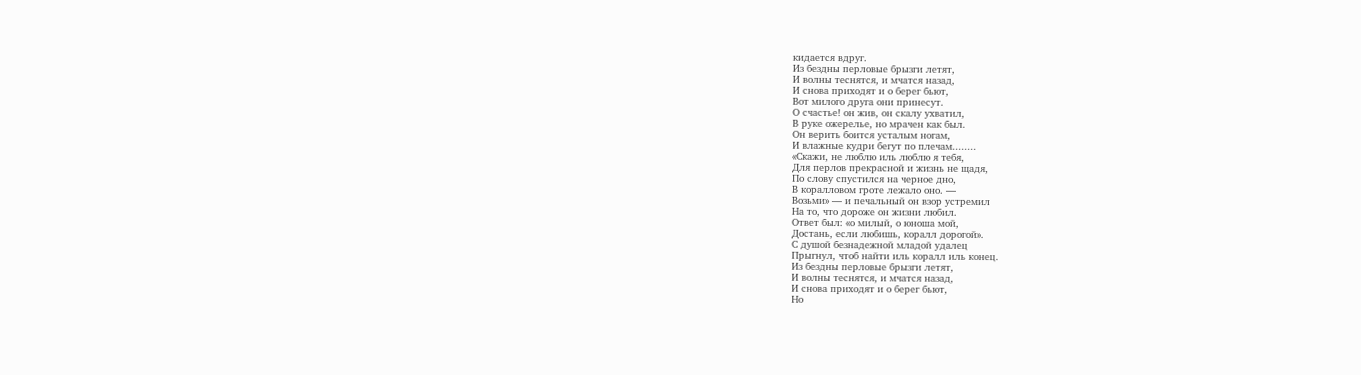кидается вдруг.
Из бездны перловые брызги летят,
И волны теснятся, и мчатся назад,
И снова приходят и о берег бьют,
Вот милого друга они принесут.
О счастье! он жив, он скалу ухватил,
В руке ожерелье, но мрачен как был.
Он верить боится усталым ногам,
И влажные кудри бегут по плечам........
«Скажи, не люблю иль люблю я тебя,
Для перлов прекрасной и жизнь не щадя,
По слову спустился на черное дно,
В коралловом гроте лежало оно. —
Возьми» — и печальный он взор устремил
На то, что дороже он жизни любил.
Ответ был: «о милый, о юноша мой,
Достань, если любишь, коралл дорогой».
С душой безнадежной младой удалец
Прыгнул, чтоб найти иль коралл иль конец.
Из бездны перловые брызги летят,
И волны теснятся, и мчатся назад,
И снова приходят и о берег бьют,
Но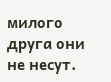милого друга они не несут.